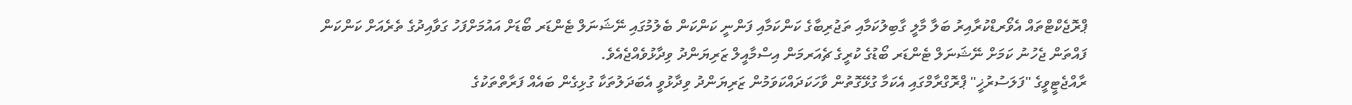ޕްރޮޖެކްޓްތައް އެވޯރޑްކުރާއިރު ބަލާ މާލީ ގާބިލުކަމާއި ތަޖުރިބާގެ ކަންކަމާއި ފަންނީ ކަންކަން ބެލުމުގައި ނޭޝަނަލް ޓެންޑަރ ބޯޑަށް އައުމަށްފަހު ގަވާއިދުގެ ތެރެއަށް ކަންކަން ފައްތަން ޖެހުނު ކަމަށް ނޭޝަނަލް ޓެންޑަރ ބޯޑުގެ ކުރީގެ ޗެއަރމަން އިސްމާއީލް ޒަރިޔަންދު ވިދާޅުވެއްޖެއެވެ.
ރާއްޖެޓީވީގެ "ފަލަސުރުޚީ" ޕްރޮގްރާމްގައި އެކަމާ ގުޅޭގޮތުން ވާހަކަދައްކަވަމުން ޒަރިޔަންދު ވިދާޅުވީ އެބަދަލުތަކާ ގުޅިގެން ބައެއް ފަރާތްތަކުގެ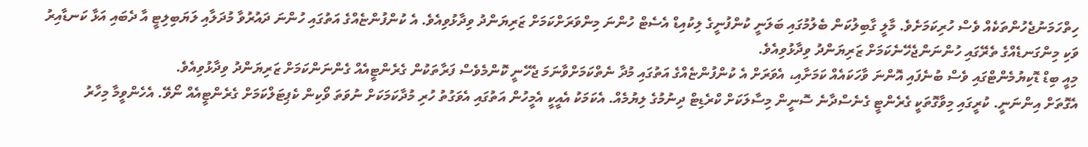ހިތްހަމަނުޖެހުންތަކެއް ވެސް ހުރިކަމަށެވެ. މާލީ ގާބިލުކަން ބެލުމުގައި ބަލަނީ ކުންފުނީގެ ލިކުއިޑް އެސެޓް ހުންނަ މިންވަރަށްކަމަށް ޒަރިޔަންދު ވިދާޅުވިއެވެ. އެ ކުންފުންޏެއްގެ އަތުގައި ހުންނަ ދައުރުވާ މުދަލާއި ލަޔަބިލިޓީ އާ ދެބައި އަޅާ ކަނޑާއިރު ވަކި މިންގަނޑެއްގެ ތެރޭގައި ހުންނަންޖެހޭނެކަމަށް ޒަރިޔަންދު ވިދާޅުވިއެވެ.
މިއީ ބިޑް ޑޮކިޔުމެންޓްގައި ވެސް ބުނެފައި އޮންނަ ވާހަކައެއް ކަމަށާއި، އެވަރަށް އެ ކުންފުންޏެއްގެ އަތުގައި މުދާ ނެތްކަމަށްވާނަމަ ޖެހޭނީ ކޮންމެވެސް ފަރާތަކުން ގެރެންޓީއެއް ގެންނަންކަމަށް ޒަރިޔަންދު ވިދާޅުވިއެވެ.
އެގޮތަށް އިންނަނީ. ކުރީގައި މިވާގޮތަކީ ގެރެންޓީ ގެނެސްދާނެ ސޮނީން މިސާލަކަށް ކްރެޑިޓް ދިނުމުގެ ލިޔުމެއް. އެކަމަކު އެއީކީ އެމީހުން އަތުގައި އެވަގުތު ހުރި މުދާކަމަކަށް ނުވަތަ ވޯކިން ކެޕިޓަލްކަމަށް ގެރެންޓީއެއް ނޯވޭ. އެހެންވީމާ މިހާރު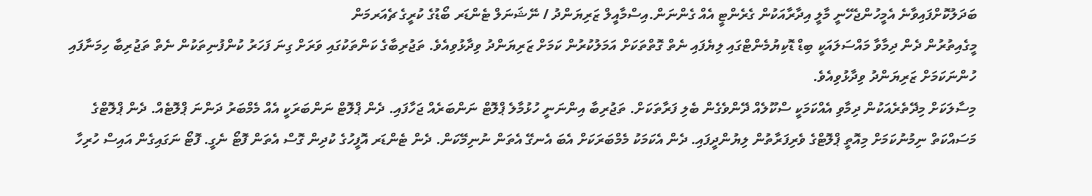ބަދަލުކޮށްފައިވާނެ އެމީހުންޖެހޭނީ މާލީ އިދާރާއަކުން ގެރެންޓީ އެއް ގެންނަން.އިސްމާއީލް ޒަރިޔަންދު / ނޭޝަނަލް ޓެންޑަރ ބޯޑުގެ ކުރީގެ ޗެއަރމަން
މީގެއިތުރުން ދެން ދިމާވާ މައްސަލައަކީ ބިޑް ޑޮކިޔުމެންޓްގައި ލިޔެފައި ނެތް ގޮތްތަކަށް އަމަލުކުރުން ކަމަށް ޒަރިޔަންދު ވިދާޅުވިއެވެ. ތަޖުރިބާގެ ކަންތަކުގައި ވަރަށް ގިނަ ފަހަރު ކުންފުނިތަކުން ނެތް ތަޖުރިބާ ހިމަނާފައި ހުންނަކަމަށް ޒަރިޔަންދު ވިދާޅުވިއެވެ.
މިސާލަކަށް މިދޭތެރެއަކުން ދިމާވި އެއްކަމަކީ ސްކޫލެއް ދޭންވެގެން ބެލި ފަރާތަކަށް. ތަޖުރިބާ އިންނަނީ ހުޅުމާލެ ޕްލޮޓް ނަންބަރެއް ޖަހާފައި. ދެން ޕްލޮޓް ނަންބަރަކީ އެއް މެމްބަރު ދަންނަ ޕްލޮޓެއް. ދެން ޕްލޮޓްގެ މަސައްކަތް ނިމުނުކަމަށް މިއޮތީ ޕްލޮޓްގެ ވެރިފަރާތުން ލިޔުންދީފައި. ދެން އެކަމަކު މެމްބަރަކަށް އެބަ އެނގޭ އެތަން ނުނިމޭކަން. ދެން ޓެންޑަރ އޮފީހުގެ ކުދިން ގޮސް އެތަން ފޮޓޯ ނެގީ. ފޮޓޯ ނަގައިގެން އައިސް ހުރިހާ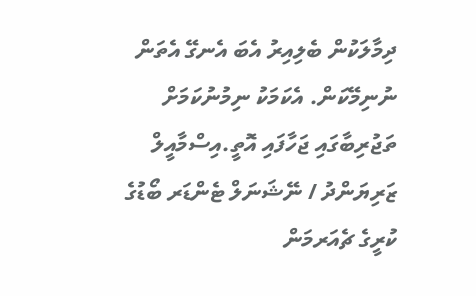ދިމާލަކުން ބެލިއިރު އެބަ އެނގޭ އެތަން ނުނިމޭކަން. އެކަމަކު ނިމުނުކަމަށް ތަޖުރިބާގައި ޖަހާފައި އޮތީ.އިސްމާއީލް ޒަރިޔަންދު / ނޭޝަނަލް ޓެންޑަރ ބޯޑުގެ ކުރީގެ ޗެއަރމަން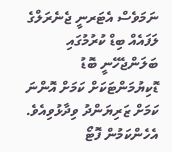ނަމަވެސް އެޓަރނީ ޖެނެރަލްގެ ލަފައެއް ބިޑް ކުރުމުގައި ބަލަންޖެހޭނީ ބޮޑު ޑޮކިޔުމަންޓަކަށް ކަމަށް އޮންނަ ކަމަށް ޒަރިޔަންދު ވިދާޅުވިއެވެ. އެހެންކަމުން ފޮޓޯ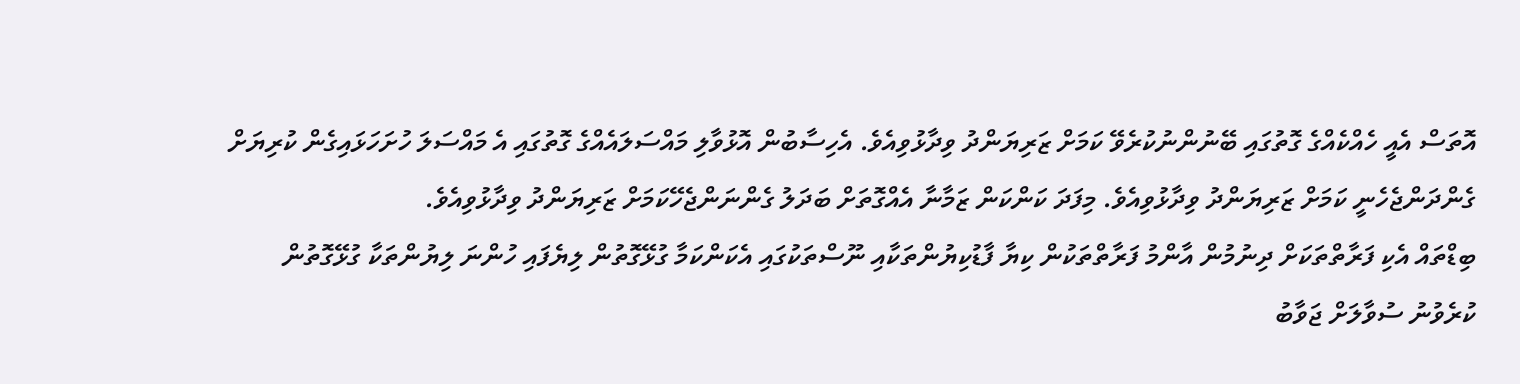އޮތަސް އެއީ ހެއްކެއްގެ ގޮތުގައި ބޭނުންނުކުރެވޭ ކަމަށް ޒަރިޔަންދު ވިދާޅުވިއެވެ. އެހިސާބުން އޮޅުވާލި މައްސަލައެއްގެ ގޮތުގައި އެ މައްސަލަ ހުށަހަޅައިގެން ކުރިޔަށް ގެންދަންޖެހެނީ ކަމަށް ޒަރިޔަންދު ވިދާޅުވިއެވެ. މިފަދަ ކަންކަން ޒަމާނާ އެއްގޮތަށް ބަދަލު ގެންނަންޖެހޭކަމަށް ޒަރިޔަންދު ވިދާޅުވިއެވެ.
ބިޑްތައް އެކި ފަރާތްތަކަށް ދިނުމުން އާންމު ފަރާތްތަކުން ކިޔާ ފާޑުކިޔުންތަކާއި ނޫސްތަކުގައި އެކަންކަމާ ގުޅޭގޮތުން ލިޔެފައި ހުންނަ ލިޔުންތަކާ ގުޅޭގޮތުން ކުރެވުނު ސުވާލަށް ޖަވާބު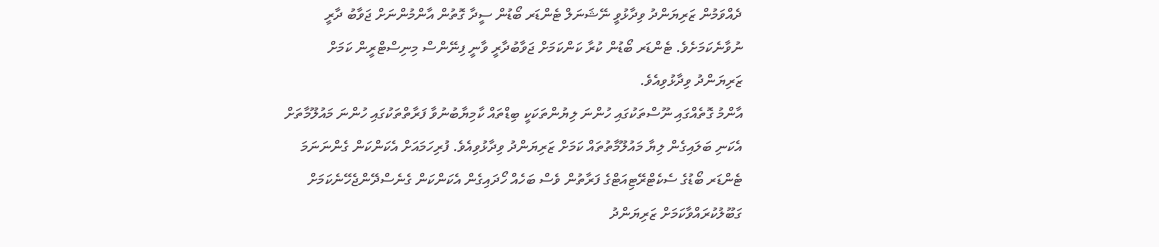ދެއްވަމުން ޒަރިޔަންދު ވިދާޅުވީ ނޭޝަނަލް ޓެންޑަރ ބޯޑުން ސީދާ ގޮތުން އާންމުންނަށް ޖަވާބު ދާރީ ނުވާނެކަމަށެވެ. ޓެންޑަރ ބޯޑުން ކުރާ ކަންކަމަށް ޖަވާބުދާރީ ވާނީ ފިނޭންސް މިނިސްޓްރީން ކަމަށް ޒަރިޔަންދު ވިދާޅުވިއެވެ.
އާންމު ގޮތެއްގައި ނޫސްތަކުގައި ހުންނަ ލިޔުންތަކަކީ ބިޑްތައް ކާމިޔާބުނުވާ ފަރާތްތަކުގައި ހުންނަ މައުލޫމާތަށް އެކަނި ބަލައިގެން ލިޔާ މައުލޫމާތުތައް ކަމަށް ޒަރިޔަންދު ވިދާޅުވިއެވެ. ފުރިހަމައަށް އެކަންކަން ގެންނަނަމަ ޓެންޑަރ ބޯޑުގެ ސެކެޓްރޭޓިއަޓްގެ ފަރާތުން ވެސް ބަހެއް ހޯދައިގެން އެކަންކަން ގެނެސްދޭންޖެހޭނެކަމަށް ގަބޫލުކުރައްވާކަމަށް ޒަރިޔަންދު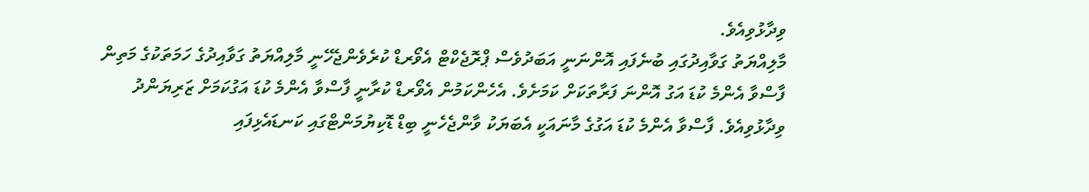ވިދާޅުވިއެވެ.
މާލިއްޔަތު ގަވާއިދުގައި ބުނެފައި އޮންނަނީ އަބަދުވެސް ޕްރޮޖެކްޓް އެވޯރޑް ކުރެވެންޖެހޭނީ މާލިއްޔަތު ގަވާއިދުގެ ހަމަތަކުގެ މަތިން ފާސްވާ އެންމެ ކުޑަ އަގު އޮންނަ ފަރާތަކަށް ކަމަށެވެ. އެހެންކަމުން އެވޯރޑް ކުރާނީ ފާސްވާ އެންމެ ކުޑަ އަގުކަމަށް ޒަރިޔަންދު ވިދާޅުވިއެވެ. ފާސްވާ އެންމެ ކުޑަ އަގުގެ މާނައަކީ އެބަޔަކު ވާންޖެހެނީ ބިޑް ޑޮކިޔުމަންޓްގައި ކަނޑައެޅިފައި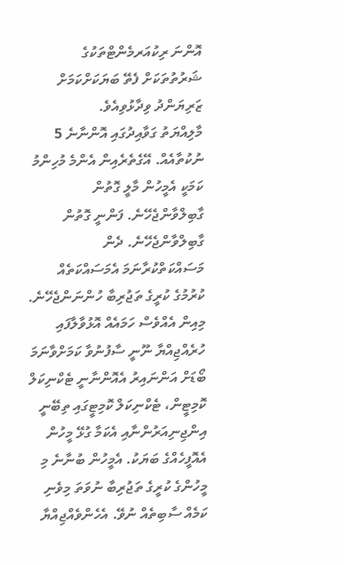އޮންނަ ރިކުއަރމެންޓްތަކުގެ ޝަރުތުތަކަށް ފެތޭ ބަޔަކަށްކަމަށް ޒަރިޔަންދު ވިދާޅުވިއެވެ.
މާލިއްޔަތު ގަވާއިދުގައި އޮންނާނެ 5 ނުކުތާއެއް. އޭގެތެރެއިން އެންމެ މުހިންމު ކަމަކީ އެމީހުން މާލީ ގޮތުން ގާބިލްވާންޖެހޭނެ. ފަންނީ ގޮތުން ގާބިލްވާންޖެހޭނެ. ދެން މަސައްކަތްކުރާނަމަ އެމަސައްކަތެއް ކުރުމުގެ ކުރީގެ ތަޖުރިބާ ހުންނަންޖެހޭނެ. މިއިން އެއްވެސް ހަމައެއް އޮޅުވާލާފައި ހުރެއްޖިއްޔާ ނޫނީ ސާފުނުވާ ކަމަށްވާނަމަ ބޯޑަށް އަންނައިރު އެއޮންނާނީ ޓެކްނިކަލް ކޮމިޓީން، ޓެކްނިކަލް ކޮމިޓީގައި ތިބޭނީ އިންޖިނިއަރުންނާއި އެކަމާ ގުޅޭ މީހުން އެއޮފީހެއްގެ ބަޔަކު. އެމީހުން ބުނާނެ މި މީހުންގެ ކުރީގެ ތަޖުރިބާ ނުވަތަ މިވެނި ކަމެއް ސާބިތެއް ނުވޭ. އެހެންވެއްޖިއްޔާ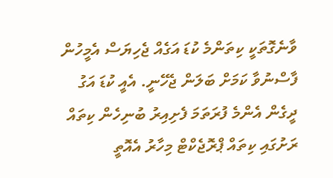ވާނެގޮތަކީ ކިތަންމެ ކުޑަ އަގެއް ޖެހިޔަސް އެމީހުން ފާސްނުވާ ކަމަށް ބަލަން ޖެހޭނީ. އެއީ ކުޑަ އަގު ދީގެން އެންމެ ފުރަތަމަ ފެށިއިރު ބުނިހެން ކިތައް ރަށުގައި ކިތައް ޕްރޮޖެކްޓް މިހާރު އެއޮތީ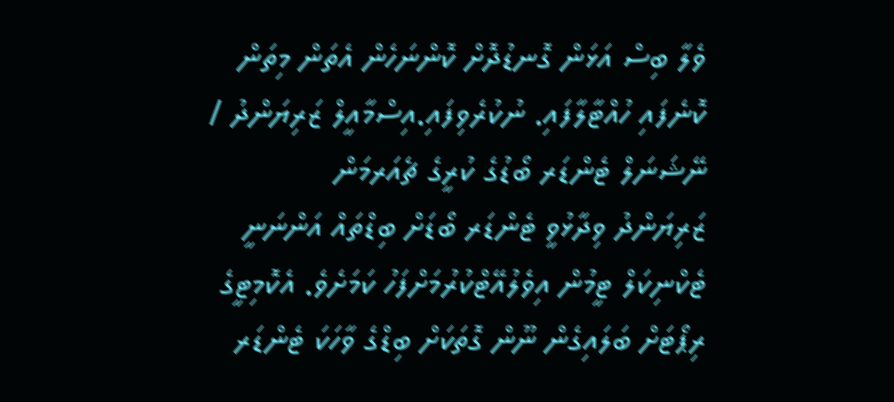ވެލާ ބިސް އަޅަން ގޮނޑުދޮށް ކޮންނަހެން އެތަން މިތަން ކޮނެފައި ހުއްޓާލާފައި. ނުކުރެވިފައި.އިސްމާއީލް ޒަރިޔަންދު / ނޭޝަނަލް ޓެންޑަރ ބޯޑުގެ ކުރީގެ ޗެއަރމަން
ޒަރިޔަންދު ވިދާޅުވީ ޓެންޑަރ ބޯޑަށް ބިޑްތައް އަންނަނީ ޓެކްނިކަލް ޓީމުން އިވެލުއޭޓްކުރުމަށްފަހު ކަމަށެވެ. އެކޮމިޓީގެ ރިޕޯޓަށް ބަލައިގެން ނޫން ގޮތަކަށް ބިޑްގެ ވާހަކަ ޓެންޑަރ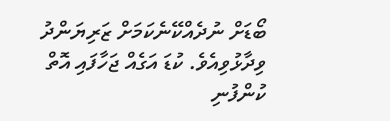ބޯޑަށް ނުދެއްކޭނެކަމަށް ޒަރިޔަންދު ވިދާޅުވިއެވެ. ކުޑަ އަގެއް ޖަހާފައި އޮތް ކުންފުނި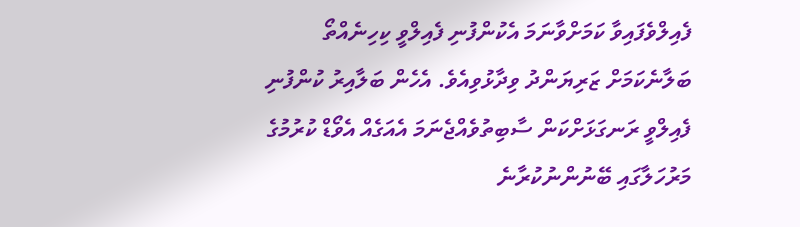ފެއިލްވެފައިވާ ކަމަށްވާނަމަ އެކުންފުނި ފެއިލްވީ ކިހިނެއްތޯ ބަލާނެކަމަށް ޒަރިޔަންދު ވިދާޅުވިއެވެ. އެހެން ބަލާއިރު ކުންފުނި ފެއިލްވީ ރަނގަޅަށްކަން ސާބިތުވެއްޖެނަމަ އެއަގެއް އެވޯޑް ކުރުމުގެ މަރުހަލާގައި ބޭނުންނުކުރާނެ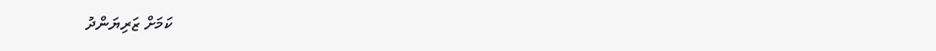ކަމަށް ޒަރިޔަންދު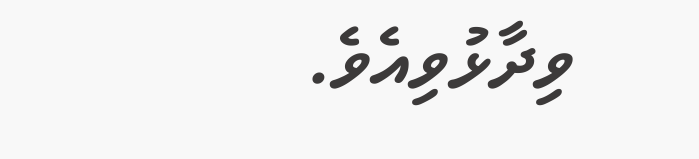ވިދާޅުވިއެވެ.